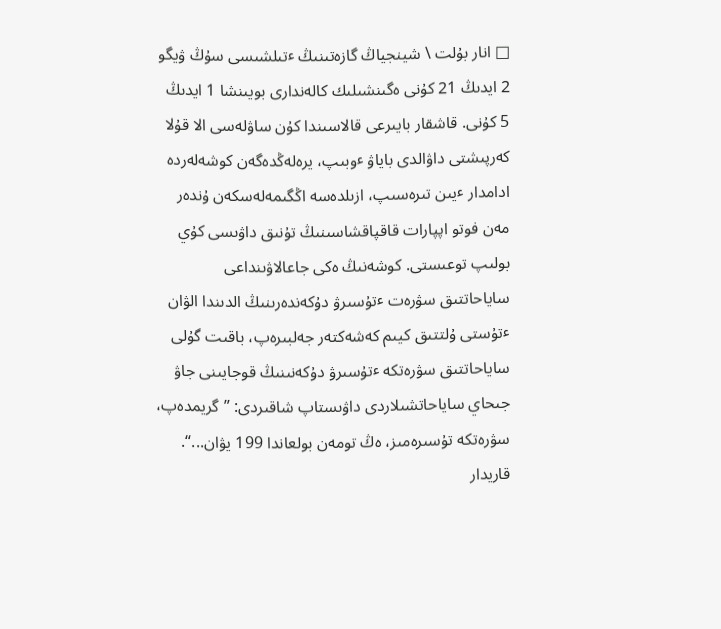□ انار بۇلت \ شينجياڭ گازەتىنىڭ ٴتىلشىسى سۇڭ ۋيگو
2 ايدىڭ 21 كۇنى ەگىنشىلىك كالەندارى بويىنشا 1 ايدىڭ 5 كۇنى. قاشقار بايىرعى قالاسىندا كۇن ساۋلەسى الا قۇلا كەرپىشتى داۋالدى باياۋ ٴوبىپ، يرەلەڭدەگەن كوشەلەردە ادامدار ٴيىن تىرەسىپ، ازىلدەسە اڭگىمەلەسكەن ۇندەر مەن فوتو اپپارات قاقپاقشاسىنىڭ تۇنىق داۋىسى كۇي بولىپ توعىستى. كوشەنىڭ ەكى جاعالاۋىنداعى ساياحاتتىق سۋرەت ٴتۇسىرۋ دۇكەندەرىنىڭ الدىندا الۋان ٴتۇستى ۇلتتىق كيىم كەشەكتەر جەلبىرەپ، باقىت گۇلى ساياحاتتىق سۋرەتكە ٴتۇسىرۋ دۇكەنىنىڭ قوجايىنى جاۋ جىحاي ساياحاتشىلاردى داۋىستاپ شاقىردى: ”گريمدەپ، سۋرەتكە تۇسىرەمىز، ەڭ تومەن بولعاندا 199 يۋان...“. قاريدار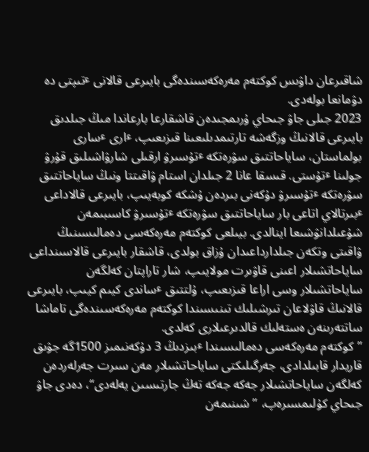شاقىرعان داۋىس كوكتەم مەرەكەسىندەگى بايىرعى قالانى ٴتىپتى دە دۋمانعا بولەدى.
2023 جىلى جاۋ جىحاي ۇرىمجىدەن قاشقارعا بارعاندا مىڭ جىلدىق بايىرعى قالانىڭ وزگەشە تارتىمدىلىعىنا قىزىعىپ، ٴارى ٴسارى بولماستان، ساياحاتتىق سۋرەتكە ٴتۇسىرۋ ارقىلى شارۋاشىلىق قۇرۋ جولىنا ٴتۇستى. قىسقا عانا 2 جىلدان استام ۋاقىتتا ونىڭ ساياحاتتىق سۋرەتكە ٴتۇسىرۋ دۇكەنى بىردەن ۇشكە كوبەيىپ، بايىرعى قالاداعى ٴبىرتالاي اتاعى بار ساياحاتتىق سۋرەتكە ٴتۇسىرۋ كاسىبىمەن شۇعىلدانۋشىعا اينالدى. بيىلعى كوكتەم مەرەكەسى دەمالىسىنىڭ ۋاقىتى وتكەن جىلدارداعىدان ۇزاق بولدى، قاشقار بايىرعى قالاسىنداعى ساياحاتشىلار اعىنى قاۋىرت مولايىپ، شار تاراپتان كەلگەن ساياحاتشىلار وسى اراعا قىزىعىپ، ۇلتتىق ٴساندى كيىم كيىپ، بايىرعى قالانىڭ قاۋلاعان تىرشىلىك تىنىسىندا كوكتەم مەرەكەسىندەگى تاماشا ساتتەرىنەن ەستەلىك قالدىرعىلارى كەلدى.
”كوكتەم مەرەكەسى دەمالىسىندا ٴبىزدىڭ 3 دۇكەنىمىز 1500گە جۋىق قاريدار قابىلدادى، جەرگىلىكتى ساياحاتشىلار مەن سىرت جەرلەردەن كەلگەن ساياحاتشىلار جەكە جەكە تەڭ جارتىسىن يەلەدى“، دەدى جاۋ جىحاي كۇلىمسىرەپ، ”شىنىمەن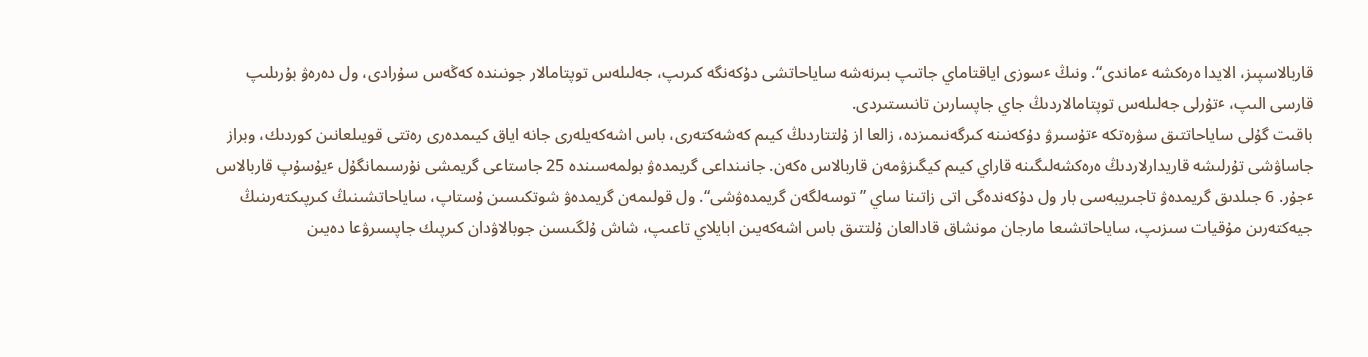قاربالاسپىز، الايدا ەرەكشە ٴماندى“. ونىڭ ٴسوزى اياقتاماي جاتىپ بىرنەشە ساياحاتشى دۇكەنگە كىرىپ، جەلىلەس توپتامالار جونىندە كەڭەس سۇرادى، ول دەرەۋ بۇرىلىپ قارسى الىپ، ٴتۇرلى جەلىلەس توپتامالاردىڭ جاي جاپسارىن تانىستىردى.
باقىت گۇلى ساياحاتتىق سۋرەتكە ٴتۇسىرۋ دۇكەنىنە كىرگەنىمىزدە، زالعا از ۇلتتاردىڭ كيىم كەشەكتەرى، باس اشەكەيلەرى جانە اياق كيىمدەرى رەتتى قويىلعانىن كوردىك، وبراز جاساۋشى تۇرلىشە قاريدارلاردىڭ ەرەكشەلىگىنە قاراي كيىم كيگىزۋمەن قاربالاس ەكەن. جانىنداعى گريمدەۋ بولمەسىندە 25 جاستاعى گريمشى نۇرسىمانگۇل ٴيۇسۇپ قاربالاس ٴجۇر. 6 جىلدىق گريمدەۋ تاجىريبەسى بار ول دۇكەندەگى اتى زاتىنا ساي ”توسەلگەن گريمدەۋشى“. ول قولىمەن گريمدەۋ شوتكىسىن ۇستاپ، ساياحاتشىنىڭ كىرپىكتەرىنىڭ جيەكتەرىن مۇقيات سىزىپ، ساياحاتشىعا مارجان مونشاق قادالعان ۇلتتىق باس اشەكەيىن ابايلاي تاعىپ، شاش ۇلگىسىن جوبالاۋدان كىرپىك جاپسىرۋعا دەيىن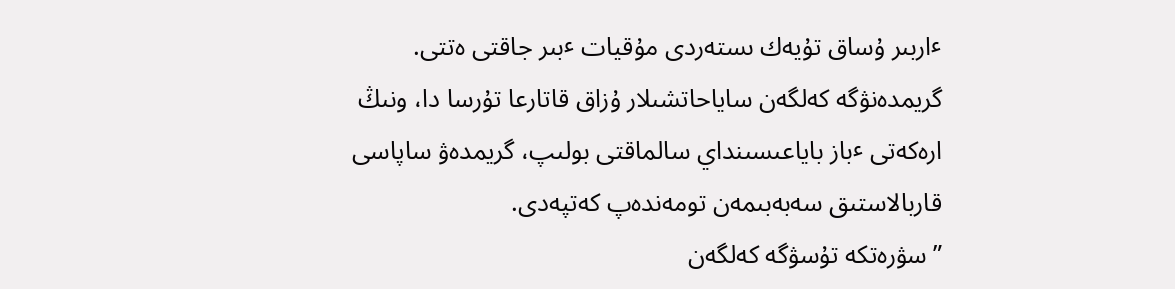ٴاربىر ۇساق تۇيەك ىستەردى مۇقيات ٴبىر جاقتى ەتتى. گريمدەنۋگە كەلگەن ساياحاتشىلار ۇزاق قاتارعا تۇرسا دا، ونىڭ ارەكەتى ٴباز باياعىسىنداي سالماقتى بولىپ، گريمدەۋ ساپاسى قاربالاستىق سەبەبىمەن تومەندەپ كەتپەدى.
”سۋرەتكە تۇسۋگە كەلگەن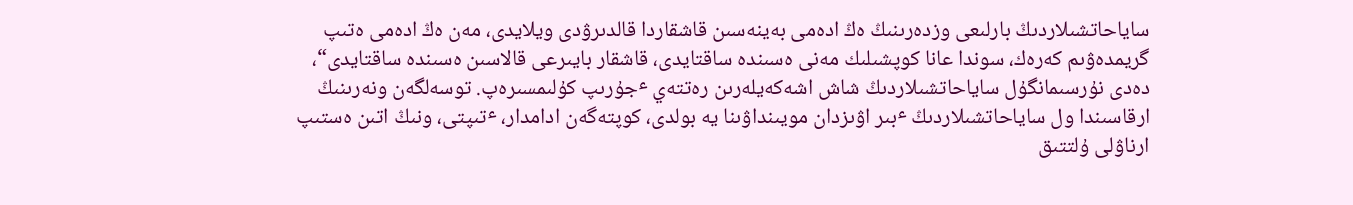ساياحاتشىلاردىڭ بارلىعى وزدەرىنىڭ ەڭ ادەمى بەينەسىن قاشقاردا قالدىرۋدى ويلايدى، مەن ەڭ ادەمى ەتىپ گريمدەۋىم كەرەك، سوندا عانا كوپشىلىك مەنى ەسىندە ساقتايدى، قاشقار بايىرعى قالاسىن ەسىندە ساقتايدى“، دەدى نۇرسىمانگۇل ساياحاتشىلاردىڭ شاش اشەكەيلەرىن رەتتەي ٴجۇرىپ كۇلىمسىرەپ. توسەلگەن ونەرىنىڭ ارقاسىندا ول ساياحاتشىلاردىڭ ٴبىر اۋىزدان مويىنداۋىنا يە بولدى، كوپتەگەن ادامدار، ٴتىپتى، ونىڭ اتىن ەستىپ ارناۋلى ۇلتتىق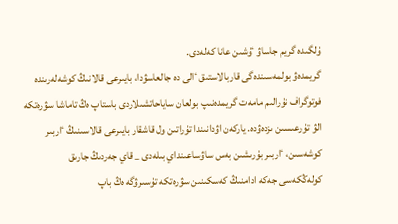ۇلگىدە گريم جاساۋ ٴۇشىن عانا كەلەدى.
گريمدەۋ بولمەسىندەگى قاربالاستىق ٴالى دە جالعاسۋدا، بايىرعى قالانىڭ كوشەلەرىندە فوتوگراف نۇرالىم مامەت گريمدەنىپ بولعان ساياحاتشىلاردى باستاپ ەڭ تاماشا سۋرەتكە الۋ تۇرعىسىن ىزدەۋدە. ياركەن اۋدانىندا تۇراتىن ول قاشقار بايىرعى قالاسىنىڭ ٴاربىر كوشەسىن، ٴاربىر بۇرىشىن بەس ساۋساعىنداي بىلەدى _ قاي جەردىڭ جارىق كولەڭكەسى جەكە ادامنىڭ كەسكىنىن سۋرەتكە تۇسىرۋگە ەڭ باپ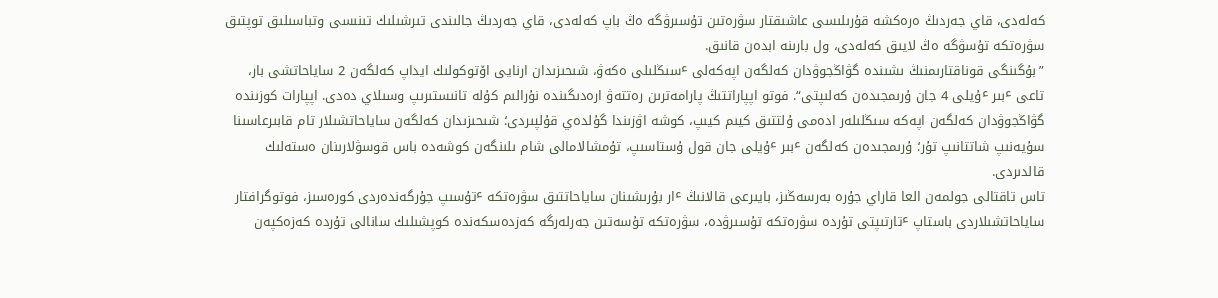كەلەدى، قاي جەردىڭ ەرەكشە قۇرىلىسى عاشىقتار سۋرەتىن تۇسىرۋگە ەڭ باپ كەلەدى، قاي جەردىڭ جالىندى تىرشىلىك تىنىسى وتباسىلىق توپتىق سۋرەتكە تۇسۋگە ەڭ لايىق كەلەدى، ول بارىنە ابدەن قانىق.
”بۇگىنگى قوناقتارىمنىڭ ىشىندە گۋاڭجوۋدان كەلگەن اپەكەلى ٴسىڭلىلى ەكەۋ، شىحىزىدان ارنايى اۆتوكولىك ايداپ كەلگەن 2 ساياحاتشى بار، تاعى ٴبىر ٴۇيلى 4 جان ۇرىمجىدەن كەلىپتى“. فوتو اپپاراتتىڭ پارامەترىن رەتتەۋ ارەدىگىندە نۇرالىم كۇلە تانىستىرىپ وسىلاي دەدى. اپپارات كوزىندە گۋاڭجوۋدان كەلگەن اپەكە سىڭلىلەر ادەمى ۇلتتىق كيىم كيىپ، كوشە اۋزىندا گۇلدەي قۇلپىردى؛ شىحىزىدان كەلگەن ساياحاتشىلار تام قابىرعاسىنا سۇيەنىپ شاتتانىپ تۇر؛ ۇرىمجىدەن كەلگەن ٴبىر ٴۇيلى جان قول ۇستاسىپ، تۇمشالامالى شام ىلىنگەن كوشەدە باس قوسۋلارىنان ەستەلىك قالدىردى.
تاس تاقتالى جولمەن العا قاراي جۇرە بەرسەڭىز، بايىرعى قالانىڭ ٴار بۇرىشىنان ساياحاتتىق سۋرەتكە ٴتۇسىپ جۇرگەندەردى كورەسىز، فوتوگرافتار ساياحاتشىلاردى باستاپ ٴتارتىپتى تۇردە سۋرەتكە تۇسىرۋدە، سۋرەتكە تۇسەتىن جەرلەرگە كەزدەسكەندە كوپشىلىك سانالى تۇردە كەزەكپەن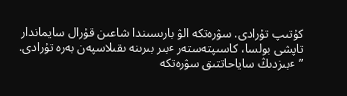كۇتىپ تۇرادى. سۋرەتكە الۋ بارىسىندا شاعىن قۇرال سايماندار تاپشى بولسا، كاسىپتەستەر ٴبىر بىرىنە ىقىلاسپەن بەرە تۇرادى. ”ٴبىزدىڭ ساياحاتتىق سۋرەتكە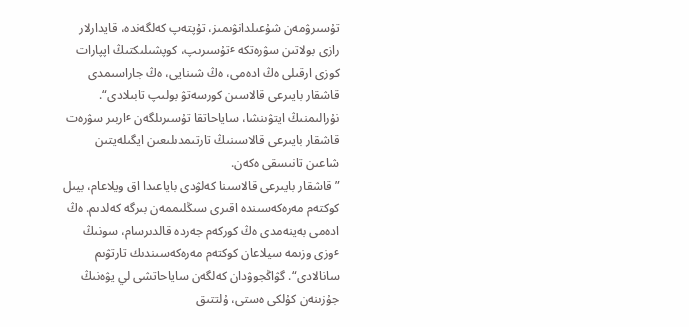تۇسىرۋمەن شۇعىلدانۋىمىز، تۇپتەپ كەلگەندە، قايدارلار رازى بولاتىن سۋرەتكە ٴتۇسىرىپ، كوپشىلىكتىڭ اپپارات كوزى ارقىلى ەڭ ادەمى، ەڭ شىنايى، ەڭ جاراسىمدى قاشقار بايىرعى قالاسىن كورسەتۋ بولىپ تابىلادى“. نۇرالىمنىڭ ايتۋىنشا، ساياحاتقا تۇسىرىلگەن ٴاربىر سۋرەت قاشقار بايىرعى قالاسىنىڭ تارتىمدىلىعىن ايگىلەيتىن شاعىن تانىسقى ەكەن.
”قاشقار بايىرعى قالاسىنا كەلۋدى باياعىدا اق ويلاعام، بيىل كوكتەم مەرەكەسىندە اقىرى سىڭلىممەن بىرگە كەلدىم. ەڭ ادەمى بەينەمدى ەڭ كوركەم جەردە قالدىرسام، سونىڭ ٴوزى وزىمە سيلاعان كوكتەم مەرەكەسىندىك تارتۋىم سانالادى“. گۋاڭجوۋدان كەلگەن ساياحاتشى لي يۋەنىڭ جۇزىنەن كۇلكى ەستى، ۇلتتىق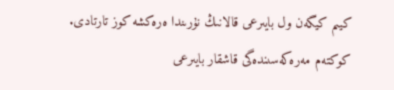كيىم كيگەن ول بايىرعى قالانىڭ نۇرىندا ەرەكشە كوز تارتادى.
كوكتەم مەرەكەسىندەگى قاشقار بايىرعى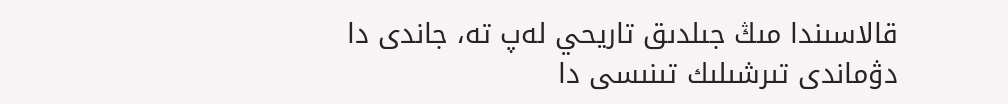قالاسىندا مىڭ جىلدىق تاريحي لەپ تە، جاندى دا دۋماندى تىرشىلىك تىنىسى دا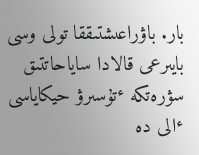بار. باۋراعىشتىققا تولى وسى بايىرعى قالادا ساياحاتتىق سۋرەتكە ٴتۇسىرۋ حيكاياسى ٴالى دە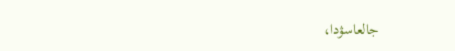جالعاسۋدا،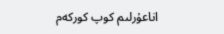اناعۇرلىم كوپ كوركەم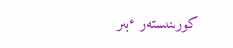كورىنىستەر ٴبىر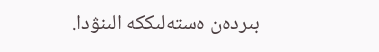بىردەن ەستەلىككە الىنۋدا.